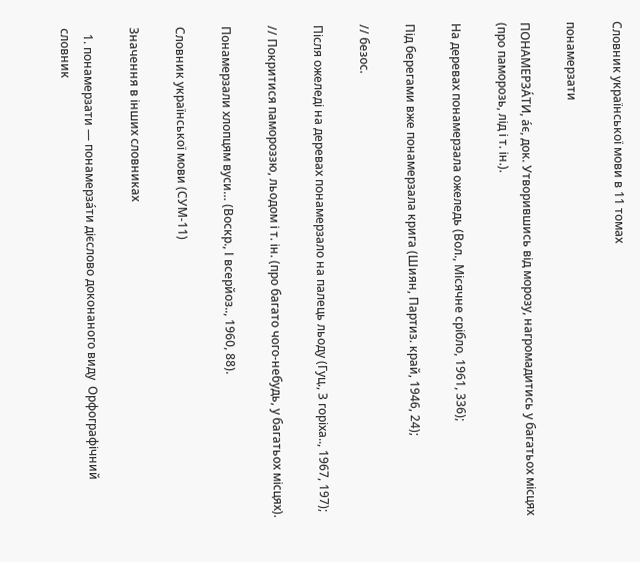Словник української мови в 11 томах

понамерзати

ПОНАМЕРЗА́ТИ, а́є, док. Утворившись від морозу, нагромадитись у багатьох місцях (про паморозь, лід і т. ін.).

На деревах понамерзала ожеледь (Вол., Місячне срібло, 1961, 336);

Під берегами вже понамерзала крига (Шиян, Партиз. край, 1946, 24);

// безос.

Після ожеледі на деревах понамерзало на палець льоду (Гуц., З горіха.., 1967, 197);

// Покритися памороззю, льодом і т. ін. (про багато чого-небудь, у багатьох місцях).

Понамерзали хлопцям вуси… (Воскр., І всерйоз.., 1960, 88).

Словник української мови (СУМ-11)

Значення в інших словниках

  1. понамерзати — понамерза́ти дієслово доконаного виду  Орфографічний словник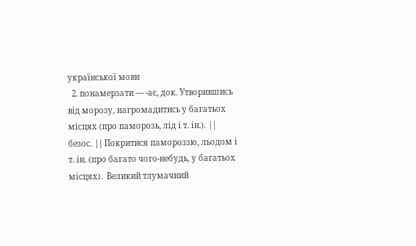української мови
  2. понамерзати — -ає, док. Утворившись від морозу, нагромадитись у багатьох місцях (про паморозь, лід і т. ін.). || безос. || Покритися памороззю, льодом і т. ін. (про багато чого-небудь, у багатьох місцях).  Великий тлумачний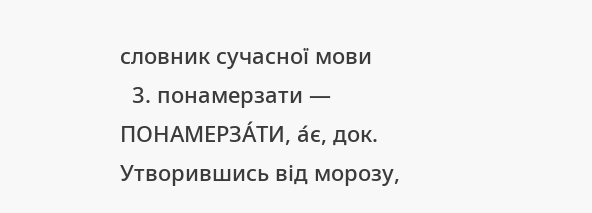словник сучасної мови
  3. понамерзати — ПОНАМЕРЗА́ТИ, а́є, док. Утворившись від морозу,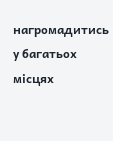нагромадитись у багатьох місцях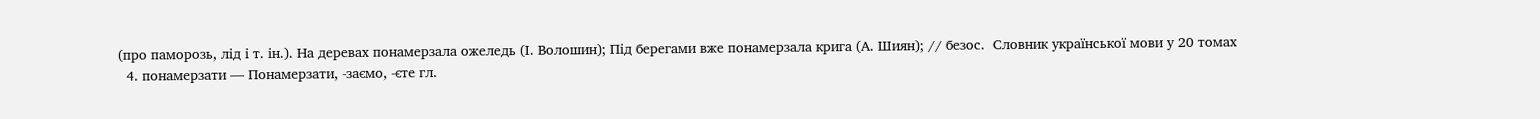(про паморозь, лід і т. ін.). На деревах понамерзала ожеледь (І. Волошин); Під берегами вже понамерзала крига (А. Шиян); // безос.  Словник української мови у 20 томах
  4. понамерзати — Понамерзати, -заємо, -єте гл.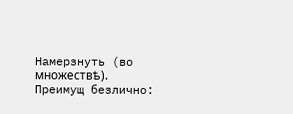Намерзнуть (во множествѣ). Преимущ безлично: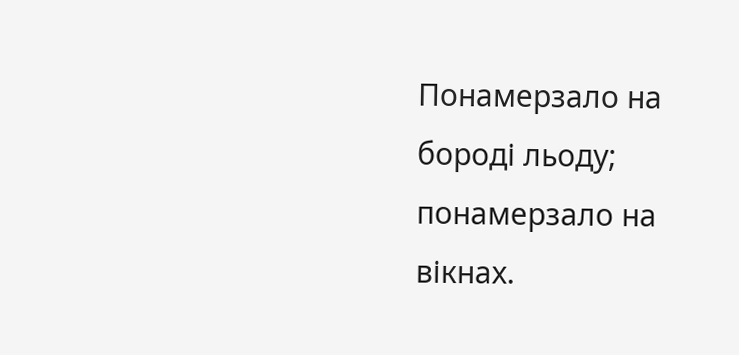Понамерзало на бороді льоду; понамерзало на вікнах.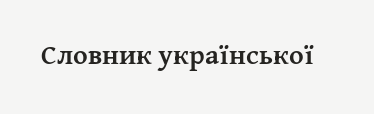Словник української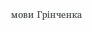мови Грінченка